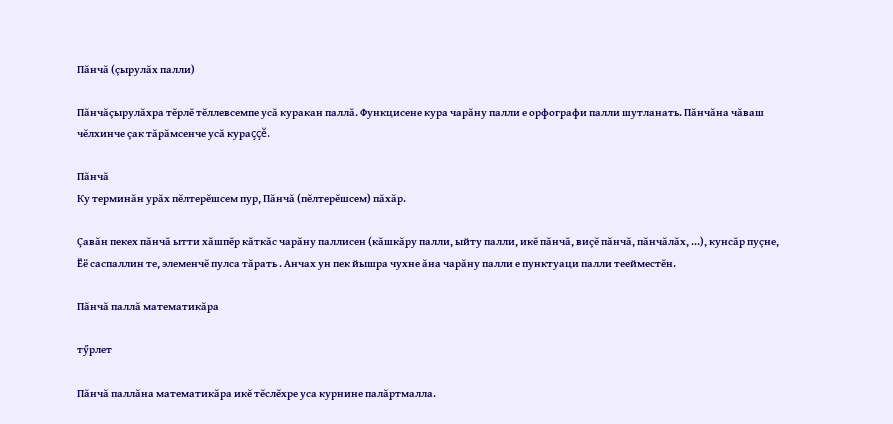Пăнчă (çырулăх палли)

Пăнчăçырулăхра тĕрлĕ тĕллевсемпе усă куракан паллă. Функцисене кура чарăну палли е орфографи палли шутланать. Пăнчăна чăваш чĕлхинче çак тăрăмсенче усă кураççĕ.

Пăнчă
Ку терминăн урăх пĕлтерĕшсем пур, Пăнчă (пĕлтерĕшсем) пăхăр.

Çавăн пекех пăнчă ытти хăшпĕр кăткăс чарăну паллисен (кăшкăру палли, ыйту палли, икĕ пăнчă, виçĕ пăнчă, пăнчăлăх, ...), кунсăр пуçне, Ёё саспаллин те, элеменчĕ пулса тăрать . Анчах ун пек йышра чухне ăна чарăну палли е пунктуаци палли теейместĕн.

Пăнчă паллă математикăра

тӳрлет

Пăнчă паллăна математикăра икĕ тĕслĕхре уса курнине палăртмалла.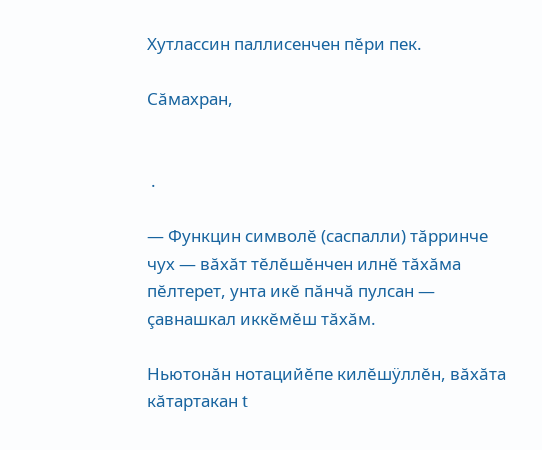Хутлассин паллисенчен пĕри пек.

Сăмахран,


 .

— Функцин символĕ (саспалли) тăрринче чух — вăхăт тĕлĕшĕнчен илнĕ тăхăма пĕлтерет, унта икĕ пăнчă пулсан — çавнашкал иккĕмĕш тăхăм.

Ньютонăн нотацийĕпе килĕшÿллĕн, вăхăта кăтартакан t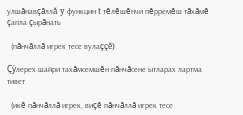улшăнавçăллă y функцин t тĕлĕшĕнчи пĕрремĕш тăхăмĕ çапла çырăнать

  (пăнчăллă игрек тесе вулаççĕ)

Çÿлерех шайри тахăмсемшĕн пăнчăсене ытларах лартма тивет

  (икĕ пăнчăллă игрек, виçĕ пăнчăллă игрек тесе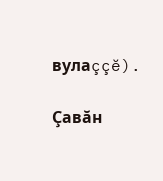вулаççĕ).

Çавăн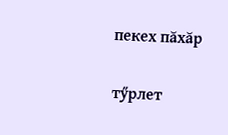пекех пăхăр

тӳрлет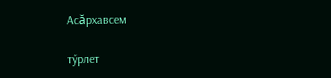Асăрхавсем

тӳрлет